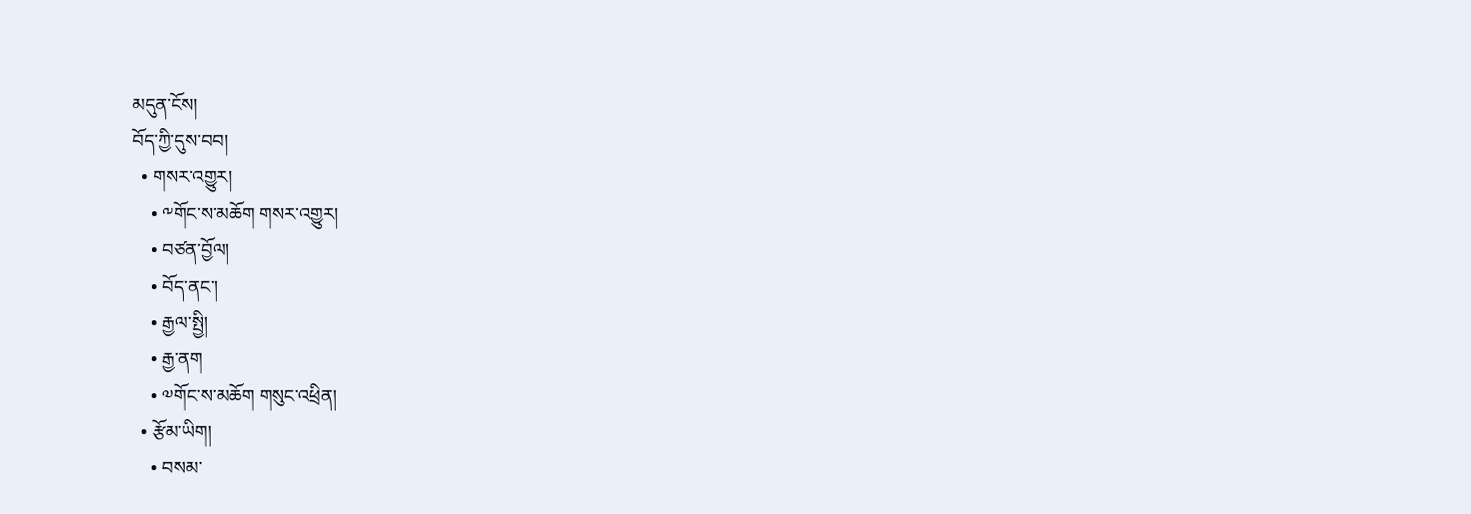མདུན་ངོས།
བོད་ཀྱི་དུས་བབ།
  • གསར་འགྱུར།
    • ༸གོང་ས་མཆོག གསར་འགྱུར།
    • བཙན་བྱོལ།
    • བོད་ནང་།
    • རྒྱལ་སྤྱི།
    • རྒྱ་ནག
    • ༧གོང་ས་མཆོག གསུང་འཕྲིན།
  • རྩོམ་ཡིག།
    • བསམ་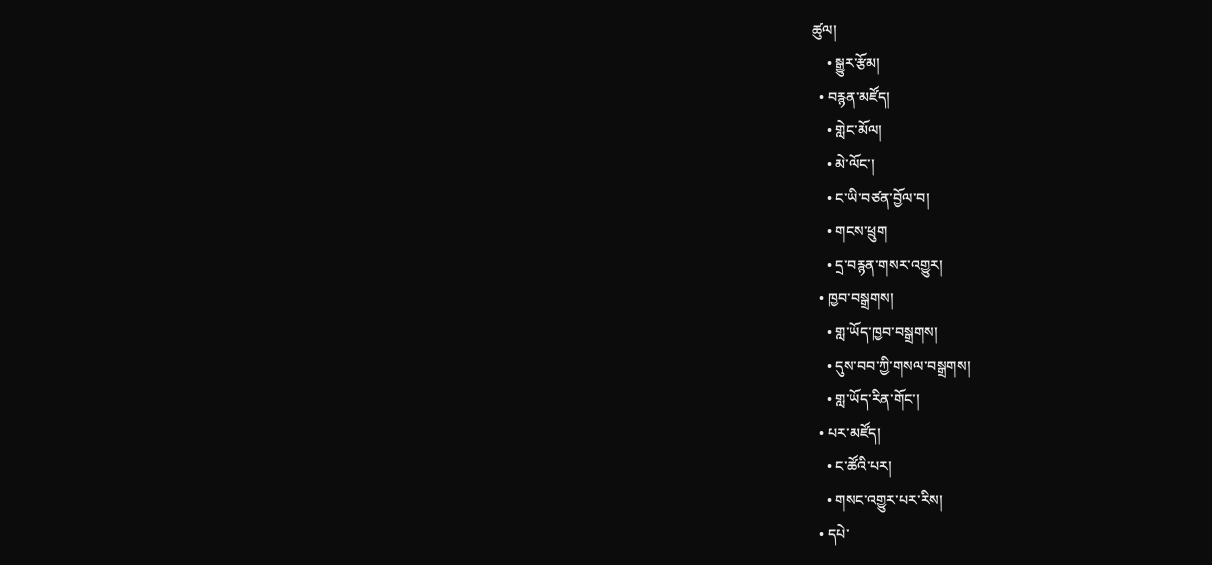ཚུལ།
    • སྒྱུར་རྩོམ།
  • བརྙན་མཛོད།
    • གླེང་མོལ།
    • མེ་ལོང་།
    • ང་ཡི་བཙན་བྱོལ་བ།
    • གངས་ཕྲུག
    • དྲ་བརྙན་གསར་འགྱུར།
  • ཁྱབ་བསྒྲགས།
    • གླ་ཡོད་ཁྱབ་བསྒྲགས།
    • དུས་བབ་ཀྱི་གསལ་བསྒྲགས།
    • གླ་ཡོད་རིན་གོང་།
  • པར་མཛོད།
    • ང་ཚོའི་པར།
    • གསང་འགྱུར་པར་རིས།
  • དཔེ་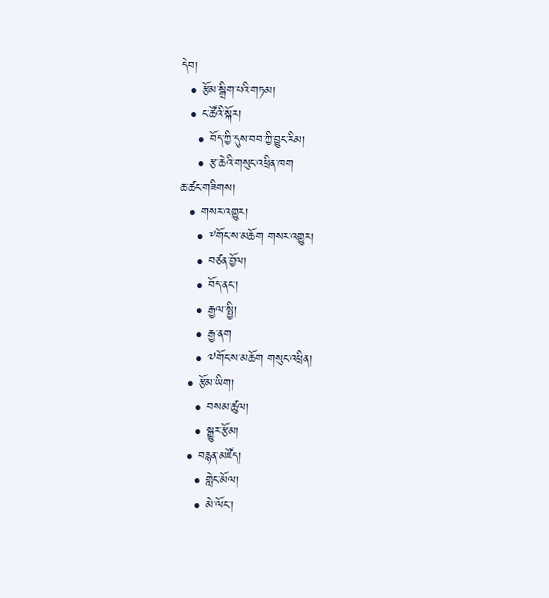དེབ།
  • རྩོམ་སྒྲིག་པའི་གཏམ།
  • ང་ཚོའི་སྐོར།
    • བོད་ཀྱི་དུས་བབ་ཀྱི་བྱུང་རིམ།
    • རྩ་ཆེའི་གསུང་འཕྲིན་ཁག
ཆ་ཚང་གཟིགས།
  • གསར་འགྱུར།
    • ༸གོང་ས་མཆོག གསར་འགྱུར།
    • བཙན་བྱོལ།
    • བོད་ནང་།
    • རྒྱལ་སྤྱི།
    • རྒྱ་ནག
    • ༧གོང་ས་མཆོག གསུང་འཕྲིན།
  • རྩོམ་ཡིག།
    • བསམ་ཚུལ།
    • སྒྱུར་རྩོམ།
  • བརྙན་མཛོད།
    • གླེང་མོལ།
    • མེ་ལོང་།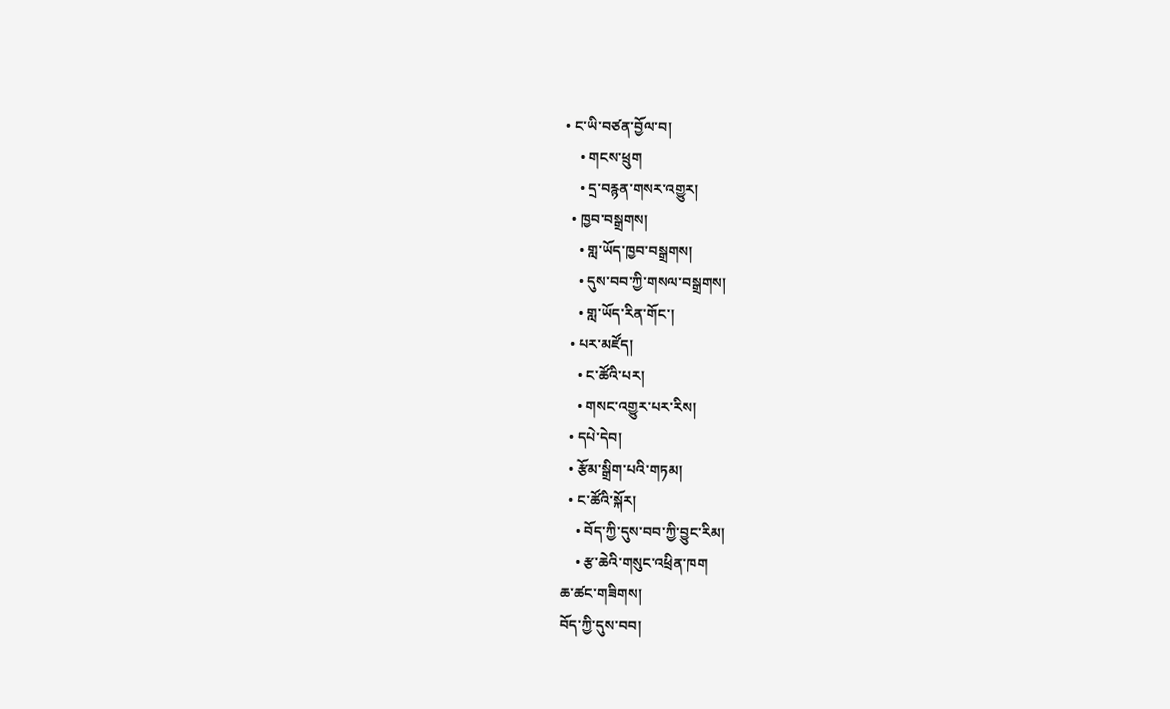• ང་ཡི་བཙན་བྱོལ་བ།
    • གངས་ཕྲུག
    • དྲ་བརྙན་གསར་འགྱུར།
  • ཁྱབ་བསྒྲགས།
    • གླ་ཡོད་ཁྱབ་བསྒྲགས།
    • དུས་བབ་ཀྱི་གསལ་བསྒྲགས།
    • གླ་ཡོད་རིན་གོང་།
  • པར་མཛོད།
    • ང་ཚོའི་པར།
    • གསང་འགྱུར་པར་རིས།
  • དཔེ་དེབ།
  • རྩོམ་སྒྲིག་པའི་གཏམ།
  • ང་ཚོའི་སྐོར།
    • བོད་ཀྱི་དུས་བབ་ཀྱི་བྱུང་རིམ།
    • རྩ་ཆེའི་གསུང་འཕྲིན་ཁག
ཆ་ཚང་གཟིགས།
བོད་ཀྱི་དུས་བབ།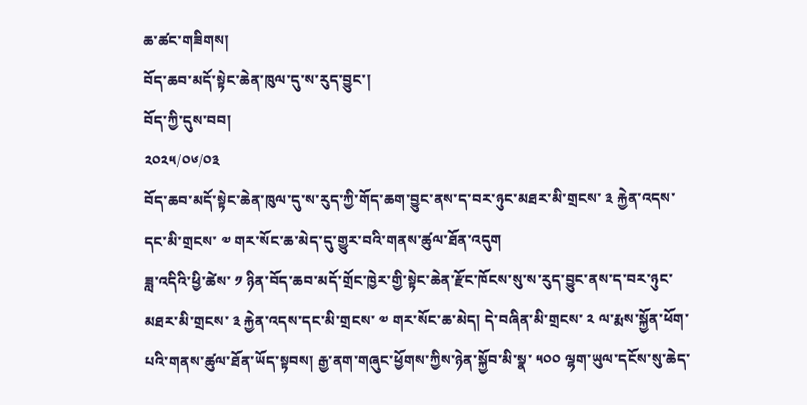ཆ་ཚང་གཟིགས།
བོད་ཆབ་མདོ་སྟེང་ཆེན་ཁུལ་དུ་ས་རུད་བྱུང་།
བོད་ཀྱི་དུས་བབ།
༢༠༢༥/༠༦/༠༣
བོད་ཆབ་མདོ་སྟེང་ཆེན་ཁུལ་དུ་ས་རུད་ཀྱི་གོད་ཆག་བྱུང་ནས་ད་བར་ཉུང་མཐར་མི་གྲངས་ ༣ རྐྱེན་འདས་དང་མི་གྲངས་ ༧ གར་སོང་ཆ་མེད་དུ་གྱུར་བའི་གནས་ཚུལ་ཐོན་འདུག
ཟླ་འདིའི་ཕྱི་ཚེས་ ༡ ཉིན་བོད་ཆབ་མདོ་གྲོང་ཁྱེར་གྱི་སྟེང་ཆེན་རྫོང་ཁོངས་སུ་ས་རུད་བྱུང་ནས་ད་བར་ཉུང་མཐར་མི་གྲངས་ ༣ རྐྱེན་འདས་དང་མི་གྲངས་ ༧ གར་སོང་ཆ་མེད། དེ་བཞིན་མི་གྲངས་ ༢ ལ་རྨས་སྐྱོན་ཕོག་པའི་གནས་ཚུལ་ཐོན་ཡོད་སྟབས། རྒྱ་ནག་གཞུང་ཕྱོགས་ཀྱིས་ཉེན་སྐྱོབ་མི་སྣ་ ༥༠༠ ལྷག་ཡུལ་དངོས་སུ་ཆེད་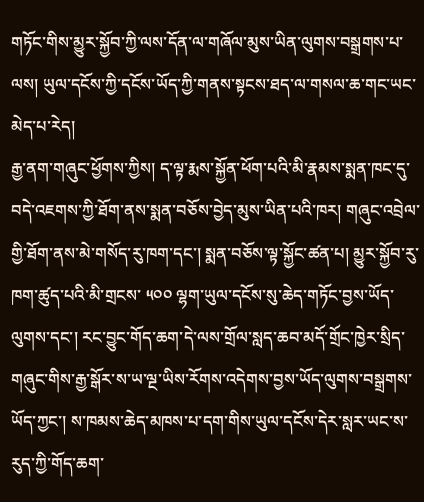གཏོང་གིས་མྱུར་སྐྱོབ་ཀྱི་ལས་དོན་ལ་གཞོལ་མུས་ཡིན་ལུགས་བསྒྲགས་པ་ལས། ཡུལ་དངོས་ཀྱི་དངོས་ཡོད་ཀྱི་གནས་སྟངས་ཐད་ལ་གསལ་ཆ་གང་ཡང་མེད་པ་རེད།
རྒྱ་ནག་གཞུང་ཕྱོགས་ཀྱིས། ད་ལྟ་རྨས་སྐྱོན་ཕོག་པའི་མི་རྣམས་སྨན་ཁང་དུ་བདེ་འཇགས་ཀྱི་ཐོག་ནས་སྨན་བཅོས་བྱེད་མུས་ཡིན་པའི་ཁར། གཞུང་འབྲེལ་གྱི་ཐོག་ནས་མེ་གསོད་རུ་ཁག་དང་། སྨན་བཅོས་ལྟ་སྐྱོང་ཚན་པ། མྱུར་སྐྱོབ་རུ་ཁག་ཚུད་པའི་མི་གྲངས་ ༥༠༠ ལྷག་ཡུལ་དངོས་སུ་ཆེད་གཏོང་བྱས་ཡོད་ལུགས་དང་། རང་བྱུང་གོད་ཆག་དེ་ལས་གྲོལ་སླད་ཆབ་མདོ་གྲོང་ཁྱེར་སྲིད་གཞུང་གིས་རྒྱ་སྒོར་ས་ཡ་ལྔ་ཡིས་རོགས་འདེགས་བྱས་ཡོད་ལུགས་བསྒྲགས་ཡོད་ཀྱང་། ས་ཁམས་ཆེད་མཁས་པ་དག་གིས་ཡུལ་དངོས་དེར་སླར་ཡང་ས་རུད་ཀྱི་གོད་ཆག་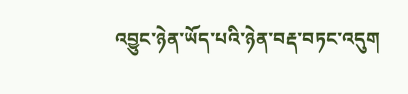འབྱུང་ཉེན་ཡོད་པའི་ཉེན་བརྡ་བཏང་འདུག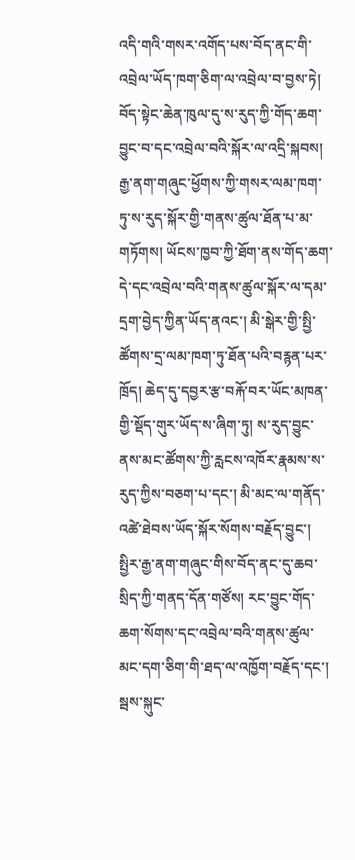འདི་གའི་གསར་འགོད་པས་བོད་ནང་གི་འབྲེལ་ཡོད་ཁག་ཅིག་ལ་འབྲེལ་བ་བྱས་ཏེ། བོད་སྟེང་ཆེན་ཁུལ་དུ་ས་རུད་ཀྱི་གོད་ཆག་བྱུང་བ་དང་འབྲེལ་བའི་སྐོར་ལ་འདྲི་སྐབས། རྒྱ་ནག་གཞུང་ཕྱོགས་ཀྱི་གསར་ལམ་ཁག་ཏུ་ས་རུད་སྐོར་གྱི་གནས་ཚུལ་ཐོན་པ་མ་གཏོགས། ཡོངས་ཁྱབ་ཀྱི་ཐོག་ནས་གོད་ཆག་དེ་དང་འབྲེལ་བའི་གནས་ཚུལ་སྐོར་ལ་དམ་དྲག་བྱེད་ཀྱིན་ཡོད་ནའང་། མི་སྒེར་གྱི་སྤྱི་ཚོགས་དྲ་ལམ་ཁག་ཏུ་ཐོན་པའི་བརྙན་པར་ཁྲོད། ཆེད་དུ་དབྱར་རྩ་བརྐོ་བར་ཡོང་མཁན་གྱི་སྡོད་གུར་ཡོད་ས་ཞིག་ཏུ། ས་རུད་བྱུང་ནས་མང་ཚོགས་ཀྱི་རླངས་འཁོར་རྣམས་ས་རུད་ཀྱིས་བཅག་པ་དང་། མི་མང་ལ་གནོད་འཚེ་ཐེབས་ཡོད་སྐོར་སོགས་བརྗོད་བྱུང་།
སྤྱིར་རྒྱ་ནག་གཞུང་གིས་བོད་ནང་དུ་ཆབ་སྲིད་ཀྱི་གནད་དོན་གཙོས། རང་བྱུང་གོད་ཆག་སོགས་དང་འབྲེལ་བའི་གནས་ཚུལ་མང་དག་ཅིག་གི་ཐད་ལ་འཁྱོག་བརྗོད་དང་། སྦས་སྐུང་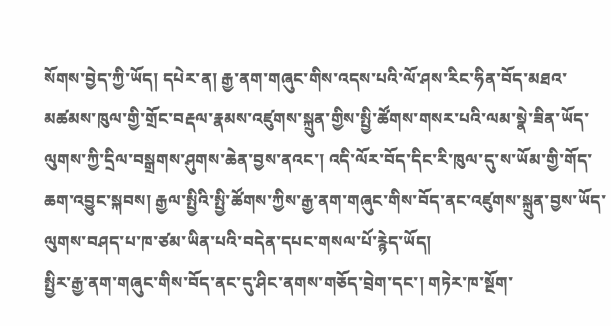སོགས་བྱེད་ཀྱི་ཡོད། དཔེར་ན། རྒྱ་ནག་གཞུང་གིས་འདས་པའི་ལོ་ཤས་རིང་ཧིན་བོད་མཐའ་མཚམས་ཁུལ་གྱི་གྲོང་བརྡལ་རྣམས་འཛུགས་སྐྲུན་གྱིས་སྤྱི་ཚོགས་གསར་པའི་ལམ་སྣེ་ཟིན་ཡོད་ལུགས་ཀྱི་དྲིལ་བསྒྲགས་ཤུགས་ཆེན་བྱས་ནའང་། འདི་ལོར་བོད་དིང་རི་ཁུལ་དུ་ས་ཡོམ་གྱི་གོད་ཆག་འབྱུང་སྐབས། རྒྱལ་སྤྱིའི་སྤྱི་ཚོགས་ཀྱིས་རྒྱ་ནག་གཞུང་གིས་བོད་ནང་འཛུགས་སྐྲུན་བྱས་ཡོད་ལུགས་བཤད་པ་ཁ་ཙམ་ཡིན་པའི་བདེན་དཔང་གསལ་པོ་རྙེད་ཡོད།
སྤྱིར་རྒྱ་ནག་གཞུང་གིས་བོད་ནང་དུ་ཤིང་ནགས་གཅོད་བྲེག་དང་། གཏེར་ཁ་སྔོག་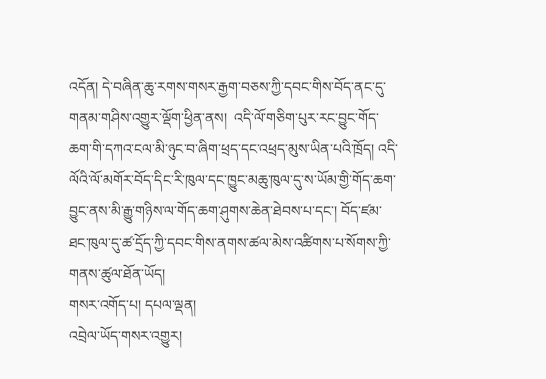འདོན། དེ་བཞིན་ཆུ་རགས་གསར་རྒྱག་བཅས་ཀྱི་དབང་གིས་བོད་ནང་དུ་གནམ་གཤིས་འགྱུར་ལྡོག་ཕྱིན་ནས།  འདི་ལོ་གཅིག་པུར་རང་བྱུང་གོད་ཆག་གི་དཀའ་ངལ་མི་ཉུང་བ་ཞིག་ཕྲད་དང་འཕྲད་མུས་ཡིན་པའི་ཁྲོད། འདི་ལོའི་ལོ་མགོར་བོད་དིང་རི་ཁུལ་དང་ཁྱུང་མཆུ་ཁུལ་དུ་ས་ཡོམ་གྱི་གོད་ཆག་བྱུང་ནས་མི་རྒྱུ་གཉིས་ལ་གོད་ཆག་ཤུགས་ཆེན་ཐེབས་པ་དང་། བོད་ཛམ་ཐང་ཁུལ་དུ་ཚ་དྲོད་ཀྱི་དབང་གིས་ནགས་ཚལ་མེས་འཚིགས་པ་སོགས་ཀྱི་གནས་ཚུལ་ཐོན་ཡོད།
གསར་འགོད་པ། དཔལ་ལྡན།
འབྲེལ་ཡོད་གསར་འགྱུར།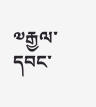༧རྒྱལ་དབང་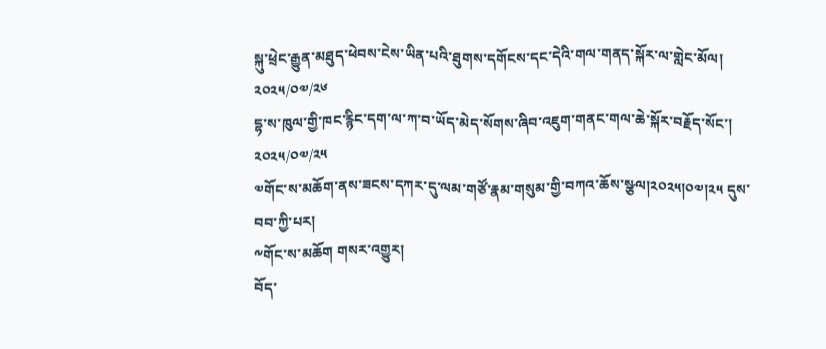སྐུ་ཕྲེང་རྒྱུན་མཐུད་ཕེབས་ངེས་ཡིན་པའི་ཐུགས་དགོངས་དང་དེའི་གལ་གནད་སྐོར་ལ་གླེང་མོལ།
༢༠༢༥/༠༧/༢༦
དྷ་ས་ཁུལ་གྱི་ཁང་རྙིང་དག་ལ་ཀ་བ་ཡོད་མེད་སོགས་ཞིབ་འཇུག་གནང་གལ་ཆེ་སྐོར་བརྗོད་སོང་།
༢༠༢༥/༠༧/༢༥
༧གོང་ས་མཆོག་ནས་ཟངས་དཀར་དུ་ལམ་གཙོ་རྣམ་གསུམ་གྱི་བཀའ་ཆོས་སྩལ།༢༠༢༥།༠༧།༢༥ དུས་བབ་ཀྱི་པར།
༸གོང་ས་མཆོག གསར་འགྱུར།
བོད་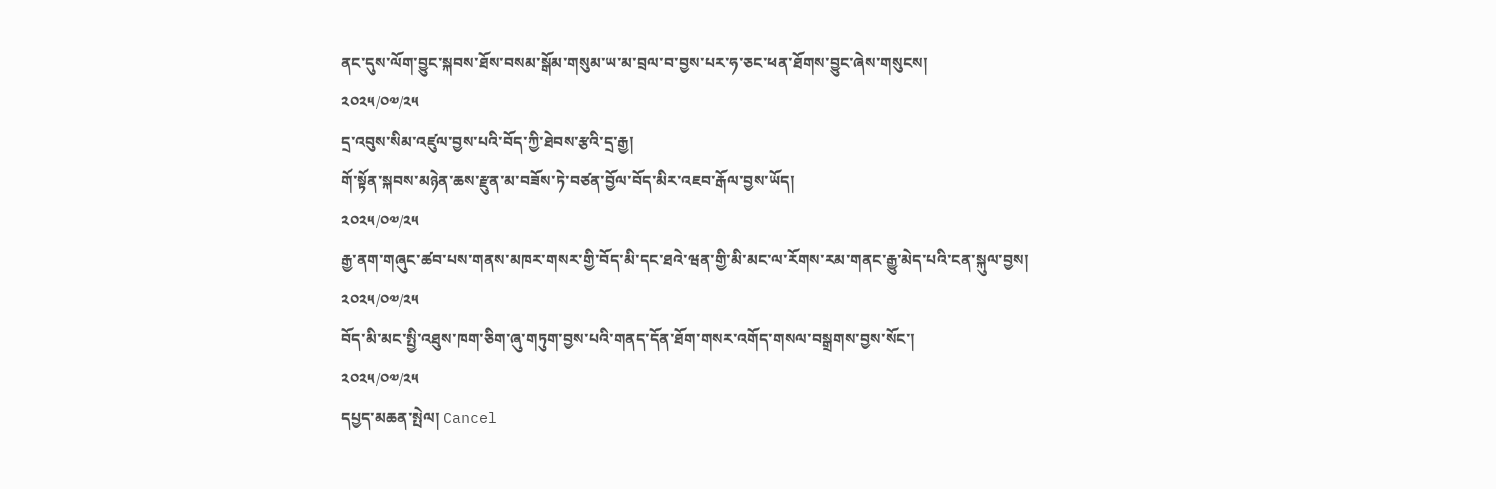ནང་དུས་ལོག་བྱུང་སྐབས་ཐོས་བསམ་སྒོམ་གསུམ་ཡ་མ་བྲལ་བ་བྱས་པར་ཧ་ཅང་ཕན་ཐོགས་བྱུང་ཞེས་གསུངས།
༢༠༢༥/༠༧/༢༥
དྲ་འབུས་སིམ་འཛུལ་བྱས་པའི་བོད་ཀྱི་ཐེབས་རྩའི་དྲ་རྒྱ།
གོ་སྟོན་སྐབས་མཉེན་ཆས་རྫུན་མ་བཟོས་ཏེ་བཙན་བྱོལ་བོད་མིར་འཇབ་རྒོལ་བྱས་ཡོད།
༢༠༢༥/༠༧/༢༥
རྒྱ་ནག་གཞུང་ཚབ་པས་གནས་མཁར་གསར་གྱི་བོད་མི་དང་ཐའེ་ཝན་གྱི་མི་མང་ལ་རོགས་རམ་གནང་རྒྱུ་མེད་པའི་ངན་སྐུལ་བྱས།
༢༠༢༥/༠༧/༢༥
བོད་མི་མང་སྤྱི་འཐུས་ཁག་ཅིག་ཞུ་གཏུག་བྱས་པའི་གནད་དོན་ཐོག་གསར་འགོད་གསལ་བསྒྲགས་བྱས་སོང་།
༢༠༢༥/༠༧/༢༥
དཔྱད་མཆན་སྤེལ། Cancel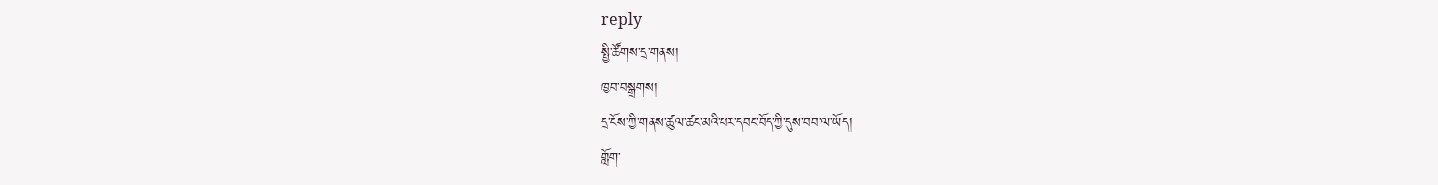reply
སྤྱི་ཚོགས་དྲ་གནས།
ཁྱབ་བསྒྲགས།
དྲ་ངོས་ཀྱི་གནས་ཚུལ་ཚང་མའི་པར་དབང་བོད་ཀྱི་དུས་བབ་ལ་ཡོད།
གློག་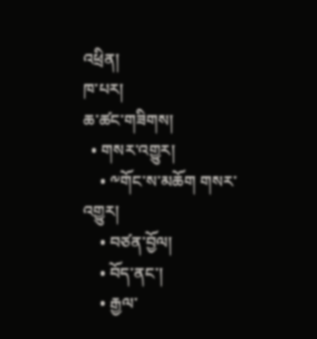འཕྲིན།
ཁ་པར།
ཆ་ཚང་གཟིགས།
  • གསར་འགྱུར།
    • ༸གོང་ས་མཆོག གསར་འགྱུར།
    • བཙན་བྱོལ།
    • བོད་ནང་།
    • རྒྱལ་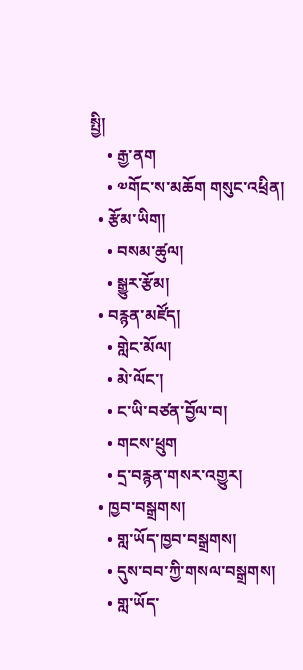སྤྱི།
    • རྒྱ་ནག
    • ༧གོང་ས་མཆོག གསུང་འཕྲིན།
  • རྩོམ་ཡིག།
    • བསམ་ཚུལ།
    • སྒྱུར་རྩོམ།
  • བརྙན་མཛོད།
    • གླེང་མོལ།
    • མེ་ལོང་།
    • ང་ཡི་བཙན་བྱོལ་བ།
    • གངས་ཕྲུག
    • དྲ་བརྙན་གསར་འགྱུར།
  • ཁྱབ་བསྒྲགས།
    • གླ་ཡོད་ཁྱབ་བསྒྲགས།
    • དུས་བབ་ཀྱི་གསལ་བསྒྲགས།
    • གླ་ཡོད་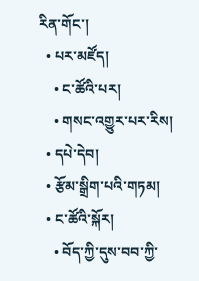རིན་གོང་།
  • པར་མཛོད།
    • ང་ཚོའི་པར།
    • གསང་འགྱུར་པར་རིས།
  • དཔེ་དེབ།
  • རྩོམ་སྒྲིག་པའི་གཏམ།
  • ང་ཚོའི་སྐོར།
    • བོད་ཀྱི་དུས་བབ་ཀྱི་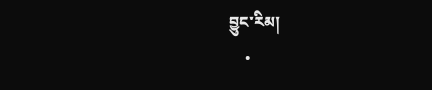བྱུང་རིམ།
    •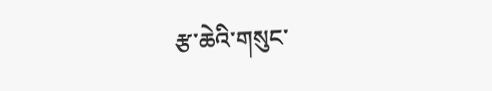རྩ་ཆེའི་གསུང་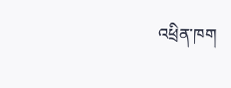འཕྲིན་ཁག